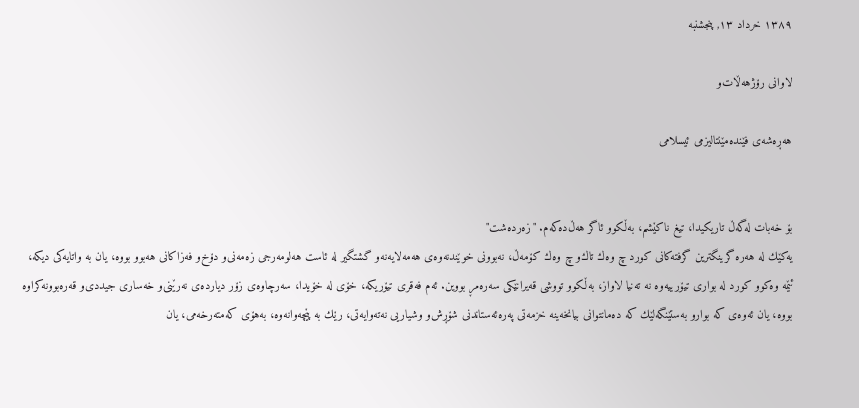۱۳۸۹ خرداد ۱۳, پنجشنبه

لاوانی‌ رۆژهه‌ڵات‌و

هه‌ڕه‌شه‌ی‌ فێنده‌مێنتالیزمی‌ ئیسلامی‌


بۆ خه‌بات له‌گه‌ڵ‌ تاریكیدا، تیغ ناكێشم، به‌ڵكوو ئاگر هه‌ڵ‌ده‌كه‌م. "زه‌رده‌شت"
یه‌كێك له‌ هه‌ره‌ گرینگترین گرفته‌كانی‌ كورد چ وه‌ك تاك‌و چ وه‌ك كۆمه‌ڵ‌، نه‌بوونی‌ خوێندنه‌وه‌ی‌ هه‌مه‌لایه‌نه‌‌و گشتگیر له‌ ئاست هه‌لومه‌رجی‌ زه‌مه‌نی‌‌و دۆخ‌و فه‌زاكانی‌ هه‌بوو بووه‌، یان به‌ واتایه‌كی‌ دیكه‌، ئێمه‌ وه‌كوو كورد له‌ بواری‌ تیۆرییه‌وه‌ نه‌ ته‌نیا لاواز، به‌ڵكوو تووشی‌ قه‌یرانێكی‌ سه‌ره‌مڕ بووین. ئه‌م فه‌قری‌ تیۆریكه‌، خۆی‌ له‌ خۆیدا، سه‌رچاوه‌ی‌ زۆر دیارده‌ی‌ نه‌رێنی‌‌و خه‌ساری‌ جیددی‌‌و قه‌ره‌بوونه‌كراوه‌ بووه‌، یان ئه‌وه‌ی‌ كه‌ بوار‌و به‌ستێنگه‌لێك كه‌ ده‌مانتوانی‌ بیانخه‌ینه‌ خزمه‌تی‌ په‌ره‌ئه‌ستاندنی‌ شۆڕش‌و وشیاریی‌ نه‌ته‌وایه‌تی‌، رێك به‌ پێچه‌وانه‌وه‌، به‌هۆی‌ كه‌مته‌رخه‌می‌، یان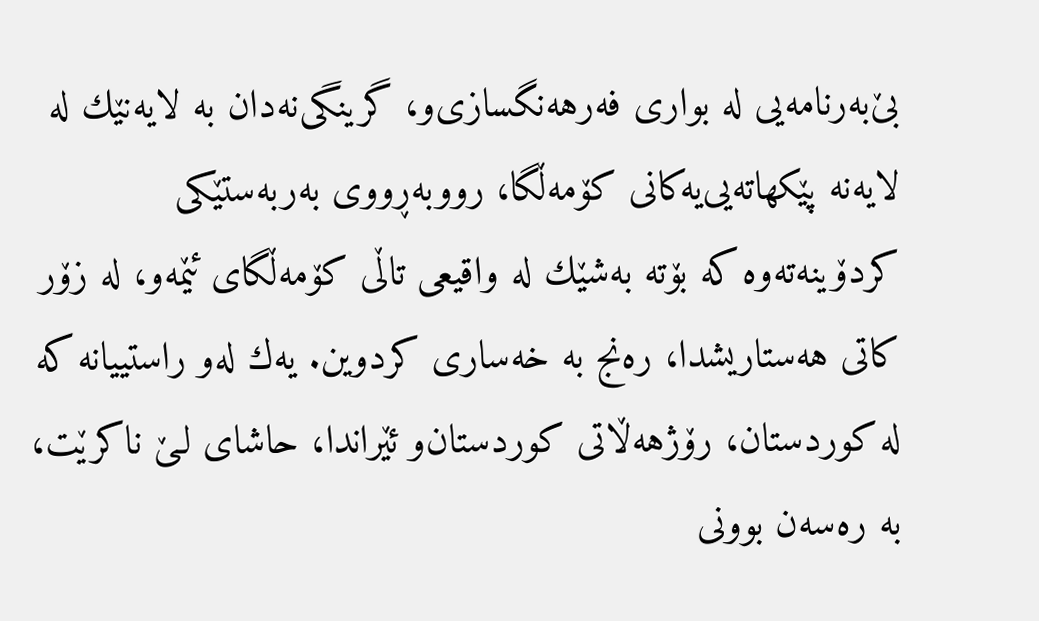بێ‌به‌رنامه‌یی‌ له‌ بواری‌ فه‌رهه‌نگسازی‌‌و، گرینگی‌نه‌دان به‌ لایه‌نێك له‌ لایه‌نه‌ پێكهاته‌یی‌یه‌كانی‌ كۆمه‌ڵگا، رووبه‌ڕووی‌ به‌ربه‌ستێكی‌ كردۆینه‌ته‌وه‌ كه‌ بۆته‌ به‌شێك له‌ واقیعی‌ تاڵی‌ كۆمه‌ڵگای‌ ئێمه‌‌و، له‌ زۆر كاتی‌ هه‌ستاریشدا، ره‌نج به‌ خه‌ساری‌ كردوین. یه‌ك له‌و راستییانه‌ كه‌ له‌ كوردستان، رۆژهه‌ڵاتی‌ كوردستان‌و ئێراندا، حاشای‌ لـێ‌ ناكرێت، به‌ ره‌سه‌ن بوونی‌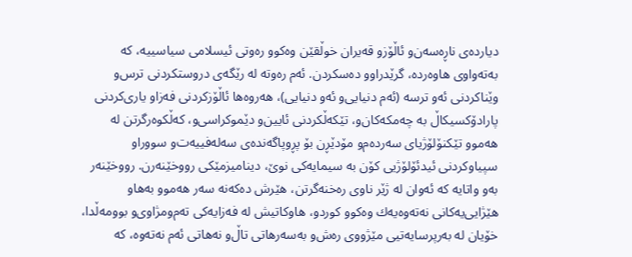دیارده‌ی‌ ناڕه‌سه‌ن‌و ئاڵۆز‌و قه‌یران خوڵقێن وه‌كوو ره‌وتی‌ ئیسلامی‌ سیاسییه‌، كه‌ به‌ته‌واوی‌ هاوه‌رده‌، گرێدراو‌و ده‌سكردن. ئه‌م ره‌وته‌ له‌ رێگه‌ی‌ دروستكردنی‌ ترس‌و وێناكردنی‌ ئه‌و ترسه‌ (ئه‌م دنیایی‌‌و ئه‌و دنیایی‌)، هه‌روه‌ها ئاڵۆزكردنی‌ فه‌زا‌و یاری‌كردنی‌ پارادۆكسیكاڵ‌ به‌ چه‌مكه‌كان‌و، تێكه‌ڵكردنی‌ ئایین‌و دێموكراسی‌‌و، كه‌ڵكوه‌رگرتن له‌ هه‌موو تێكنۆلۆژیای‌ سه‌رده‌م‌و مۆدێڕن بۆ پڕ‌وپاگه‌نده‌ی‌ سه‌له‌فییه‌ت‌و سوورا‌و سپیاوكردنی‌ ئیدئۆلۆژیی‌ كۆن به‌ سیمایه‌كی‌ نوێ‌، دینامیزمێكی‌ رووخێنه‌رن. رووخێنه‌ر به‌و واتایه‌ كه‌ ئه‌وان له‌ ژێر ناوی‌ ره‌خنه‌گرتن، هێرش ده‌كه‌نه‌ سه‌ر هه‌موو به‌ها‌و هێژایی‌یه‌كانی‌ نه‌ته‌وه‌یه‌ك وه‌كوو كورد‌و، هاوكاتیش له‌ فه‌زایه‌كی‌ ته‌م‌ومژاوی‌‌و بوومه‌ڵدا، خۆیان له‌ به‌رپرسایه‌تیی‌ مێژووی‌ ره‌ش‌و به‌سه‌رهاتی‌ تاڵ‌‌و نه‌هاتی‌ ئه‌م نه‌ته‌وه‌، كه‌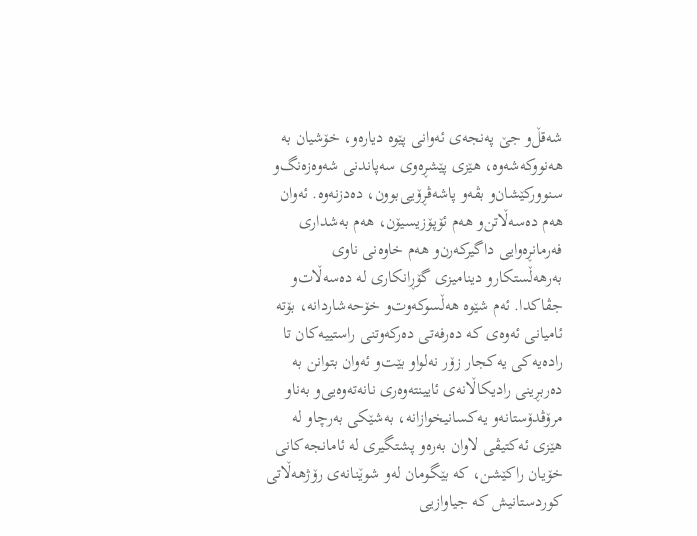شه‌قڵ‌‌و جێ‌ په‌نجه‌ی‌ ئه‌وانی‌ پێوه‌ دیاره‌‌و، خۆشیان به‌ هه‌نووكه‌شه‌وه‌، هێزی‌ پێشڕه‌وی‌ سه‌پاندنی‌ شه‌وه‌زه‌نگ‌و سنووركێشان‌و بڤه‌‌و پاشه‌ڤڕۆیی‌بوون، ده‌دزنه‌وه‌. ئه‌وان هه‌م ده‌سه‌ڵاتن‌و هه‌م ئۆپۆزیسیۆن، هه‌م به‌شداری‌ فه‌رمانڕه‌وایی‌ داگیركه‌رن‌و هه‌م خاوه‌نی‌ ناوی‌ به‌رهه‌ڵستكار‌و دینامیزی‌ گۆڕانكاری‌ له‌ ده‌سه‌ڵات‌و جڤاكدا. ئه‌م شێوه‌ هه‌ڵسوكه‌وت‌و خۆحه‌شاردانه‌، بۆته‌ ئامیانی‌ ئه‌وه‌ی‌ كه‌ ده‌رفه‌تی‌ ده‌ركه‌وتنی‌ راستییه‌كان تا راده‌یه‌كی‌ یه‌كجار زۆر نه‌لواو بێت‌و ئه‌وان بتوانن به‌ ده‌ربڕینی‌ رادیكاڵانه‌ی‌ ئایینته‌وه‌ری‌ نانه‌ته‌وه‌یی‌‌و به‌ناو مرۆڤدۆستانه‌‌و یه‌كسانیخوازانه‌، به‌شێكی‌ به‌رچاو له‌ هێزی‌ ئه‌كتیڤی‌ لاوان به‌ره‌و پشتگیری‌ له‌ ئامانجه‌كانی‌ خۆیان راكێشن، كه‌ بێگومان له‌و شوێنانه‌ی‌ رۆژهه‌ڵاتی‌ كوردستانیش كه‌ جیاوازیی‌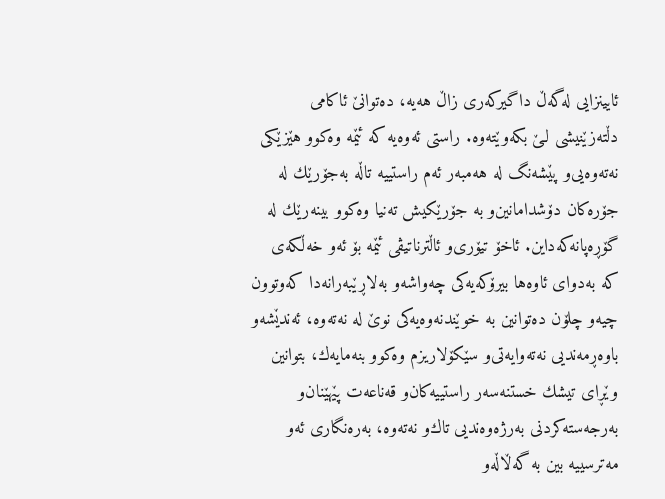ئایینزایی‌ له‌گه‌ڵ‌ داگیركه‌ری‌ زاڵ هه‌یه‌، ده‌توانێ‌ ئاكامی‌ دڵته‌زێنیشی‌ لـێ‌ بكه‌وێته‌وه‌. راستی‌ ئه‌وه‌یه‌ كه‌ ئێمه‌ وه‌كوو هێزێكی‌ نه‌ته‌وه‌یی‌‌و پێشه‌نگ له‌ هه‌مبه‌ر ئه‌م راستییه‌ تاڵه‌ به‌جۆرێك له‌ جۆره‌كان دۆشدامانین‌و به‌ جۆرێكیش ته‌نیا وه‌كوو بینه‌رێك له‌ گۆڕه‌پانه‌كه‌داین. ئاخۆ تیۆری‌‌و ئاڵترناتیڤی‌ ئێمه‌ بۆ ئه‌و خه‌ڵكه‌ی‌ كه‌ به‌دوای‌ ئاوه‌ها بیرۆكه‌یه‌كی‌ چه‌واشه‌‌و به‌لاڕێبه‌رانه‌دا كه‌وتوون چیه‌‌و چلۆن ده‌توانین به‌ خوێندنه‌وه‌یه‌كی‌ نوێ‌ له‌ نه‌ته‌وه‌، ئه‌ندێشه‌‌و باوه‌ڕمه‌ندیی‌ نه‌ته‌وایه‌تی‌‌و سێكۆلاریزم وه‌كوو بنه‌مایه‌ك، بتوانین وێڕای‌ تیشك خستنه‌سه‌ر راستییه‌كان‌و قه‌ناعه‌ت پێهێنان‌و به‌رجه‌سته‌كردنی‌ به‌رژه‌وه‌ندیی‌ تاك‌و نه‌ته‌وه‌، به‌ره‌نگاری‌ ئه‌و مه‌ترسییه‌ بین به‌ گه‌ڵاڵه‌‌و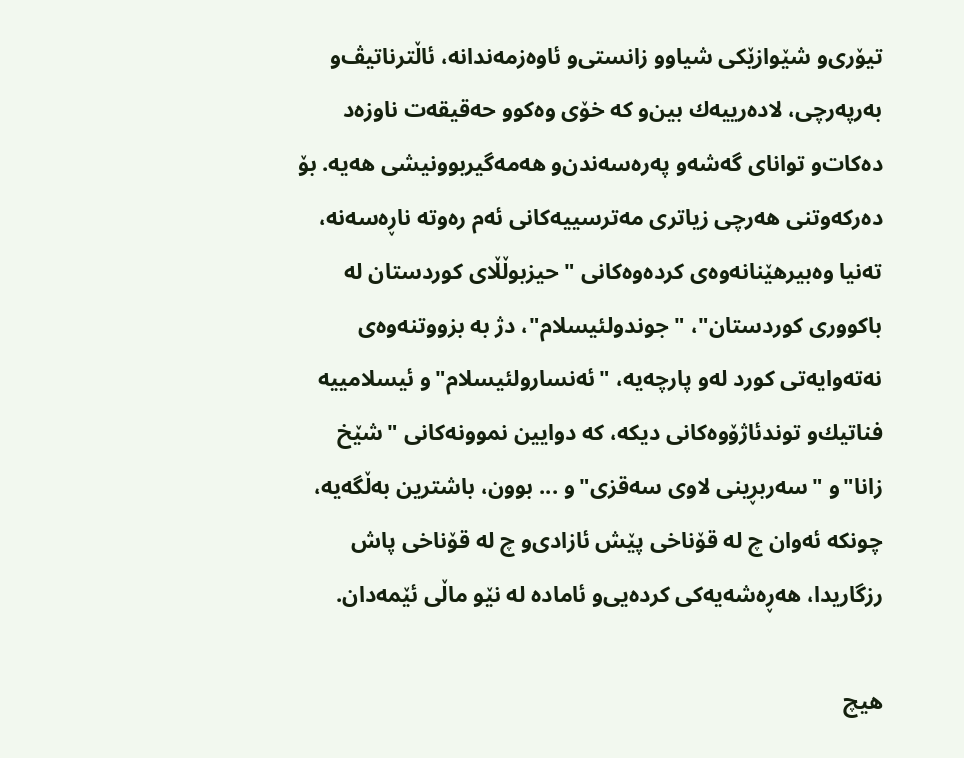تیۆری‌‌و شێوازێكی‌ شیاو‌و زانستی‌‌و ئاوه‌زمه‌ندانه‌، ئاڵترناتیڤ‌و به‌رپه‌رچی‌، لاده‌رییه‌ك بین‌و كه‌ خۆی‌ وه‌كوو حه‌قیقه‌ت ناوزه‌د ده‌كات‌و توانای‌ گه‌شه‌‌و په‌ره‌سه‌ندن‌و هه‌مه‌گیربوونیشی‌ هه‌یه‌. بۆ ده‌ركه‌وتنی‌ هه‌رچی‌ زیاتری‌ مه‌ترسییه‌كانی‌ ئه‌م ره‌وته‌ ناڕه‌سه‌نه‌، ته‌نیا وه‌بیرهێنانه‌وه‌ی‌ كرده‌وه‌كانی‌ "حیزبوڵڵای‌ كوردستان له‌ باكووری‌ كوردستان"، "جوندولئیسلام"، دژ به‌ بزووتنه‌وه‌ی‌ نه‌ته‌وایه‌تی‌ كورد له‌و پارچه‌یه‌، "ئه‌نسارولئیسلام"و ئیسلامییه‌ فناتیك‌و توندئاژۆوه‌كانی‌ دیكه‌، كه‌ دوایین نموونه‌كانی‌ "شێخ زانا"و "سه‌ربڕینی‌ لاوی‌ سه‌قزی‌"و ... بوون، باشترین به‌ڵگه‌یه‌، چونكه‌ ئه‌وان چ له‌ قۆناخی‌ پێش ئازادی‌‌و چ له‌ قۆناخی‌ پاش رزگاریدا، هه‌ڕه‌شه‌یه‌كی‌ كرده‌یی‌‌و ئاماده‌ له‌ نێو ماڵی‌ ئێمه‌دان.

هیچ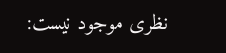نظری موجود نیست: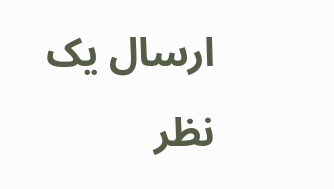ارسال یک نظر